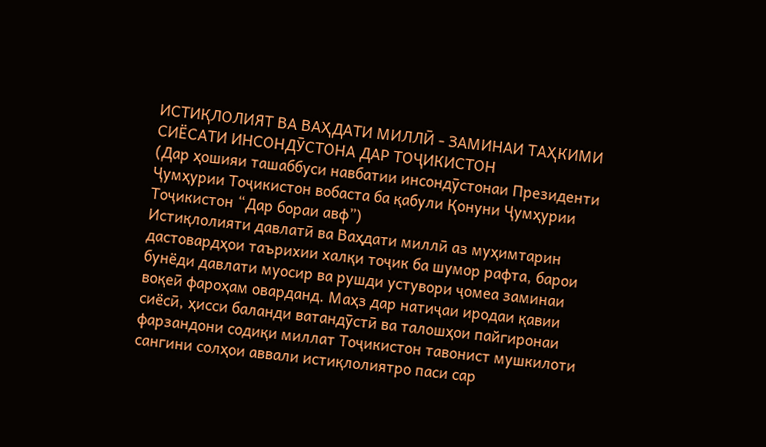ИСТИҚЛОЛИЯТ ВА ВАҲДАТИ МИЛЛӢ - ЗАМИНАИ ТАҲКИМИ СИЁСАТИ ИНСОНДӮСТОНА ДАР ТОҶИКИСТОН
(Дар ҳошияи ташаббуси навбатии инсондӯстонаи Президенти Ҷумҳурии Тоҷикистон вобаста ба қабули Қонуни Ҷумҳурии Тоҷикистон “Дар бораи авф”)
Истиқлолияти давлатӣ ва Ваҳдати миллӣ аз муҳимтарин дастовардҳои таърихии халқи тоҷик ба шумор рафта, барои бунёди давлати муосир ва рушди устувори ҷомеа заминаи воқеӣ фароҳам оварданд. Маҳз дар натиҷаи иродаи қавии сиёсӣ, ҳисси баланди ватандӯстӣ ва талошҳои пайгиронаи фарзандони содиқи миллат Тоҷикистон тавонист мушкилоти сангини солҳои аввали истиқлолиятро паси сар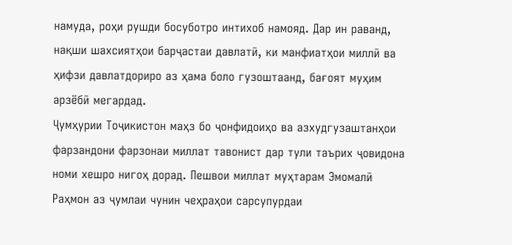намуда, роҳи рушди босуботро интихоб намояд. Дар ин раванд, нақши шахсиятҳои барҷастаи давлатӣ, ки манфиатҳои миллӣ ва ҳифзи давлатдориро аз ҳама боло гузоштаанд, бағоят муҳим арзёбӣ мегардад.
Ҷумҳурии Тоҷикистон маҳз бо ҷонфидоиҳо ва азхудгузаштанҳои фарзандони фарзонаи миллат тавонист дар тули таърих ҷовидона номи хешро нигоҳ дорад. Пешвои миллат муҳтарам Эмомалӣ Раҳмон аз ҷумлаи чунин чеҳраҳои сарсупурдаи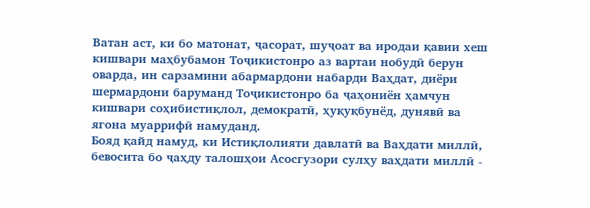Ватан аст, ки бо матонат, ҷасорат, шуҷоат ва иродаи қавии хеш кишвари маҳбубамон Тоҷикистонро аз вартаи нобудӣ берун оварда, ин сарзамини абармардони набарди Ваҳдат, диёри шермардони баруманд Тоҷикистонро ба ҷаҳониён ҳамчун кишвари соҳибистиқлол, демократӣ, ҳуқуқбунёд, дунявӣ ва ягона муаррифӣ намуданд.
Бояд қайд намуд, ки Истиқлолияти давлатӣ ва Ваҳдати миллӣ, бевосита бо ҷаҳду талошҳои Асосгузори сулҳу ваҳдати миллӣ -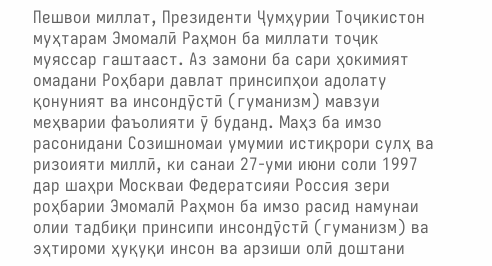Пешвои миллат, Президенти Ҷумҳурии Тоҷикистон муҳтарам Эмомалӣ Раҳмон ба миллати тоҷик муяссар гаштааст. Аз замони ба сари ҳокимият омадани Роҳбари давлат принсипҳои адолату қонуният ва инсондӯстӣ (гуманизм) мавзуи меҳварии фаъолияти ӯ буданд. Маҳз ба имзо расонидани Созишномаи умумии истиқрори сулҳ ва ризоияти миллӣ, ки санаи 27-уми июни соли 1997 дар шаҳри Москваи Федератсияи Россия зери роҳбарии Эмомалӣ Раҳмон ба имзо расид намунаи олии тадбиқи принсипи инсондӯстӣ (гуманизм) ва эҳтироми ҳуқуқи инсон ва арзиши олӣ доштани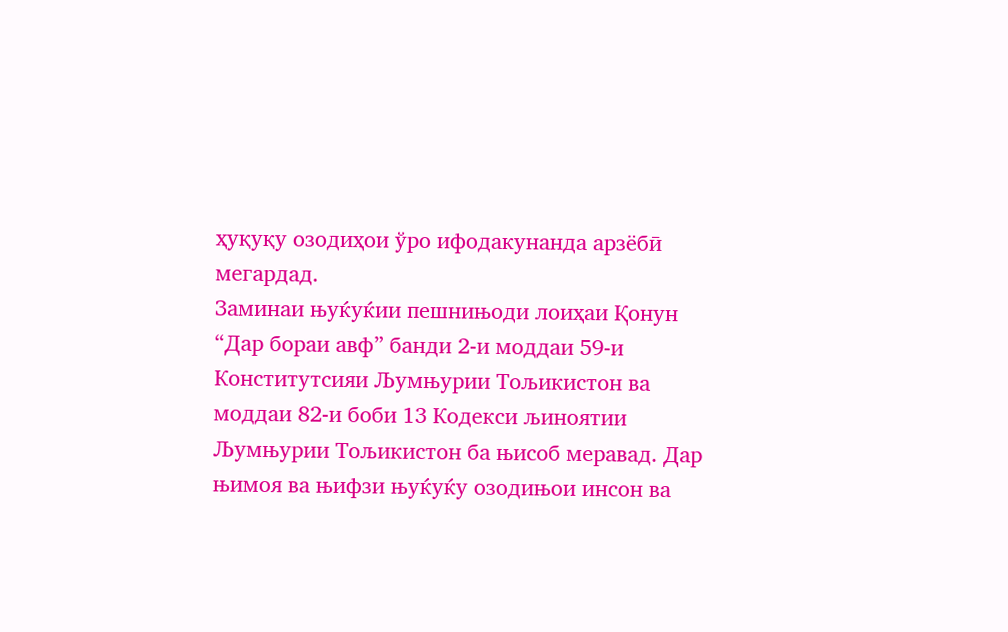ҳуқуқу озодиҳои ўро ифодакунанда арзёбӣ мегардад.
Заминаи њуќуќии пешнињоди лоиҳаи Қонун “Дар бораи авф” банди 2-и моддаи 59-и Конститутсияи Љумњурии Тољикистон ва моддаи 82-и боби 13 Кодекси љиноятии Љумњурии Тољикистон ба њисоб меравад. Дар њимоя ва њифзи њуќуќу озодињои инсон ва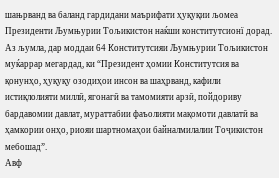шањрванд ва баланд гардидани маърифати ҳуқуқии љомеа Президенти Љумњурии Тољикистон наќши конститутсионї дорад. Аз љумла, дар моддаи 64 Конститутсияи Љумњурии Тољикистон муќаррар мегардад, ки “Президент ҳомии Конститутсия ва қонунҳо, ҳуқуқу озодиҳои инсон ва шаҳрванд, кафили истиқлолияти миллӣ, ягонагӣ ва тамомияти арзӣ, пойдориву бардавомии давлат, мураттабии фаъолияти мақомоти давлатӣ ва ҳамкории онҳо, риояи шартномаҳои байналмилалии Тоҷикистон мебошад”.
Авф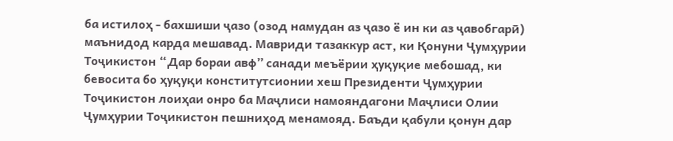ба истилоҳ - бахшиши ҷазо (озод намудан аз ҷазо ё ин ки аз ҷавобгарӣ) маънидод карда мешавад. Мавриди тазаккур аст, ки Қонуни Ҷумҳурии Тоҷикистон “Дар бораи авф” санади меъёрии ҳуқуқие мебошад, ки бевосита бо ҳуқуқи конститутсионии хеш Президенти Ҷумҳурии Тоҷикистон лоиҳаи онро ба Маҷлиси намояндагони Маҷлиси Олии Ҷумҳурии Тоҷикистон пешниҳод менамояд. Баъди қабули қонун дар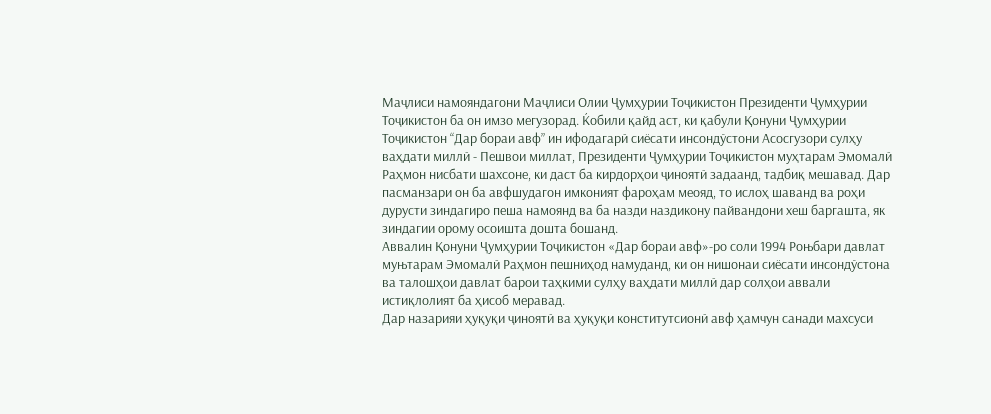Маҷлиси намояндагони Маҷлиси Олии Ҷумҳурии Тоҷикистон Президенти Ҷумҳурии Тоҷикистон ба он имзо мегузорад. Ќобили қайд аст, ки қабули Қонуни Ҷумҳурии Тоҷикистон “Дар бораи авф” ин ифодагарӣ сиёсати инсондӯстони Асосгузори сулҳу ваҳдати миллӣ - Пешвои миллат, Президенти Ҷумҳурии Тоҷикистон муҳтарам Эмомалӣ Раҳмон нисбати шахсоне, ки даст ба кирдорҳои ҷиноятӣ задаанд, тадбиқ мешавад. Дар пасманзари он ба авфшудагон имконият фароҳам меояд, то ислоҳ шаванд ва роҳи дурусти зиндагиро пеша намоянд ва ба назди наздикону пайвандони хеш баргашта, як зиндагии орому осоишта дошта бошанд.
Аввалин Қонуни Ҷумҳурии Тоҷикистон «Дар бораи авф»-ро соли 1994 Роњбари давлат муњтарам Эмомалӣ Раҳмон пешниҳод намуданд, ки он нишонаи сиёсати инсондӯстона ва талошҳои давлат барои таҳкими сулҳу ваҳдати миллӣ дар солҳои аввали истиқлолият ба ҳисоб меравад.
Дар назарияи ҳуқуқи ҷиноятӣ ва ҳуқуқи конститутсионӣ авф ҳамчун санади махсуси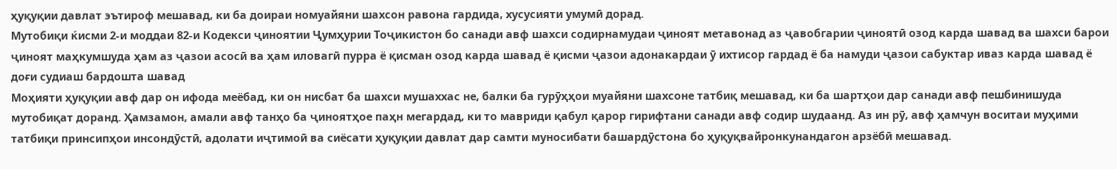ҳуқуқии давлат эътироф мешавад, ки ба доираи номуайяни шахсон равона гардида, хусусияти умумӣ дорад.
Мутобиқи ќисми 2-и моддаи 82-и Кодекси ҷиноятии Ҷумҳурии Тоҷикистон бо санади авф шахси содирнамудаи ҷиноят метавонад аз ҷавобгарии ҷиноятӣ озод карда шавад ва шахси барои ҷиноят маҳкумшуда ҳам аз ҷазои асосӣ ва ҳам иловагӣ пурра ё қисман озод карда шавад ё қисми ҷазои адонакардаи ӯ ихтисор гардад ё ба намуди ҷазои сабуктар иваз карда шавад ё доғи судиаш бардошта шавад
Моҳияти ҳуқуқии авф дар он ифода меёбад, ки он нисбат ба шахси мушаххас не, балки ба гурӯҳҳои муайяни шахсоне татбиқ мешавад, ки ба шартҳои дар санади авф пешбинишуда мутобиқат доранд. Ҳамзамон, амали авф танҳо ба ҷиноятҳое паҳн мегардад, ки то мавриди қабул қарор гирифтани санади авф содир шудаанд. Аз ин рӯ, авф ҳамчун воситаи муҳими татбиқи принсипҳои инсондӯстӣ, адолати иҷтимоӣ ва сиёсати ҳуқуқии давлат дар самти муносибати башардӯстона бо ҳуқуқвайронкунандагон арзёбӣ мешавад.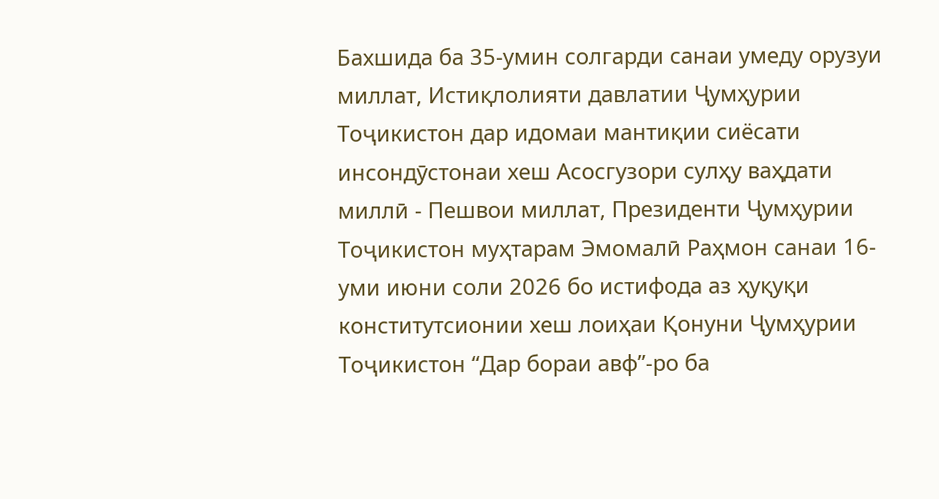Бахшида ба 35-умин солгарди санаи умеду орузуи миллат, Истиқлолияти давлатии Ҷумҳурии Тоҷикистон дар идомаи мантиқии сиёсати инсондӯстонаи хеш Асосгузори сулҳу ваҳдати миллӣ - Пешвои миллат, Президенти Ҷумҳурии Тоҷикистон муҳтарам Эмомалӣ Раҳмон санаи 16-уми июни соли 2026 бо истифода аз ҳуқуқи конститутсионии хеш лоиҳаи Қонуни Ҷумҳурии Тоҷикистон “Дар бораи авф”-ро ба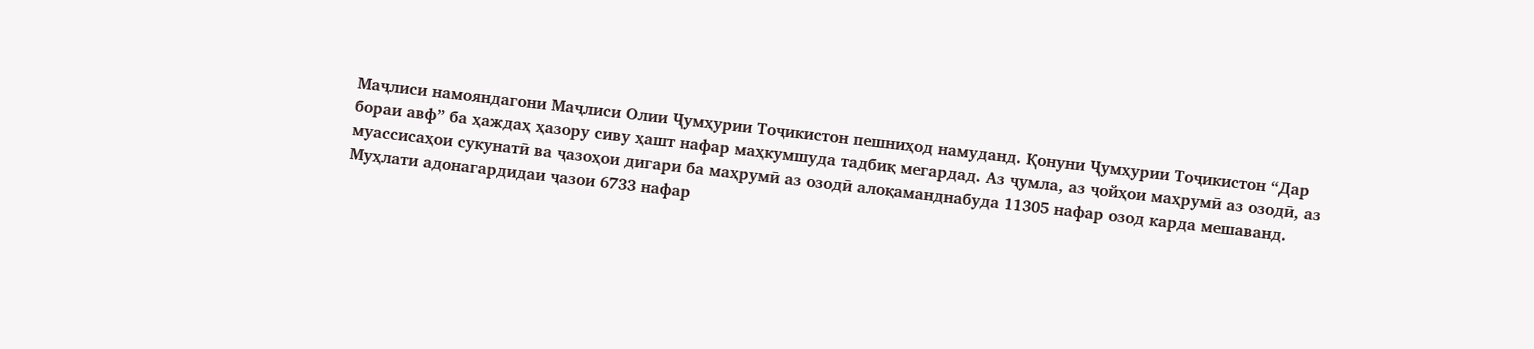Маҷлиси намояндагони Маҷлиси Олии Ҷумҳурии Тоҷикистон пешниҳод намуданд. Қонуни Ҷумҳурии Тоҷикистон “Дар бораи авф” ба ҳаждаҳ ҳазору сиву ҳашт нафар маҳкумшуда тадбиқ мегардад. Аз ҷумла, аз ҷойҳои маҳрумӣ аз озодӣ, аз муассисаҳои сукунатӣ ва ҷазоҳои дигари ба маҳрумӣ аз озодӣ алоқаманднабуда 11305 нафар озод карда мешаванд. Муҳлати адонагардидаи ҷазои 6733 нафар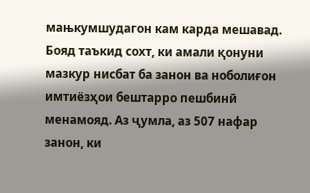мањкумшудагон кам карда мешавад. Бояд таъкид сохт, ки амали қонуни мазкур нисбат ба занон ва ноболиғон имтиёзҳои бештарро пешбинӣ менамояд. Аз ҷумла, аз 507 нафар занон, ки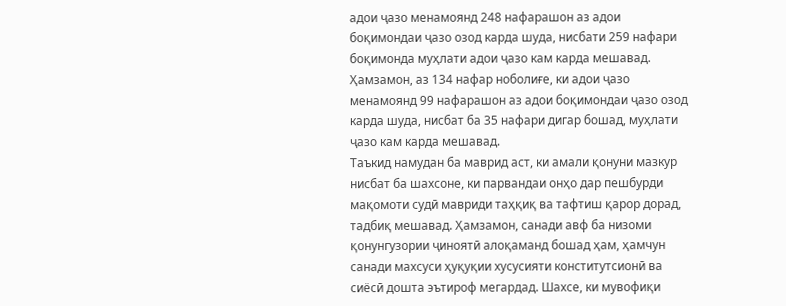адои ҷазо менамоянд 248 нафарашон аз адои боқимондаи ҷазо озод карда шуда, нисбати 259 нафари боқимонда муҳлати адои ҷазо кам карда мешавад. Ҳамзамон, аз 134 нафар ноболиғе, ки адои ҷазо менамоянд 99 нафарашон аз адои боқимондаи ҷазо озод карда шуда, нисбат ба 35 нафари дигар бошад, муҳлати ҷазо кам карда мешавад.
Таъкид намудан ба маврид аст, ки амали қонуни мазкур нисбат ба шахсоне, ки парвандаи онҳо дар пешбурди мақомоти судӣ мавриди таҳқиқ ва тафтиш қарор дорад, тадбиқ мешавад. Ҳамзамон, санади авф ба низоми қонунгузории ҷиноятӣ алоқаманд бошад ҳам, ҳамчун санади махсуси ҳуқуқии хусусияти конститутсионӣ ва сиёсӣ дошта эътироф мегардад. Шахсе, ки мувофиқи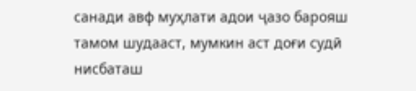санади авф муҳлати адои ҷазо барояш тамом шудааст, мумкин аст доғи судӣ нисбаташ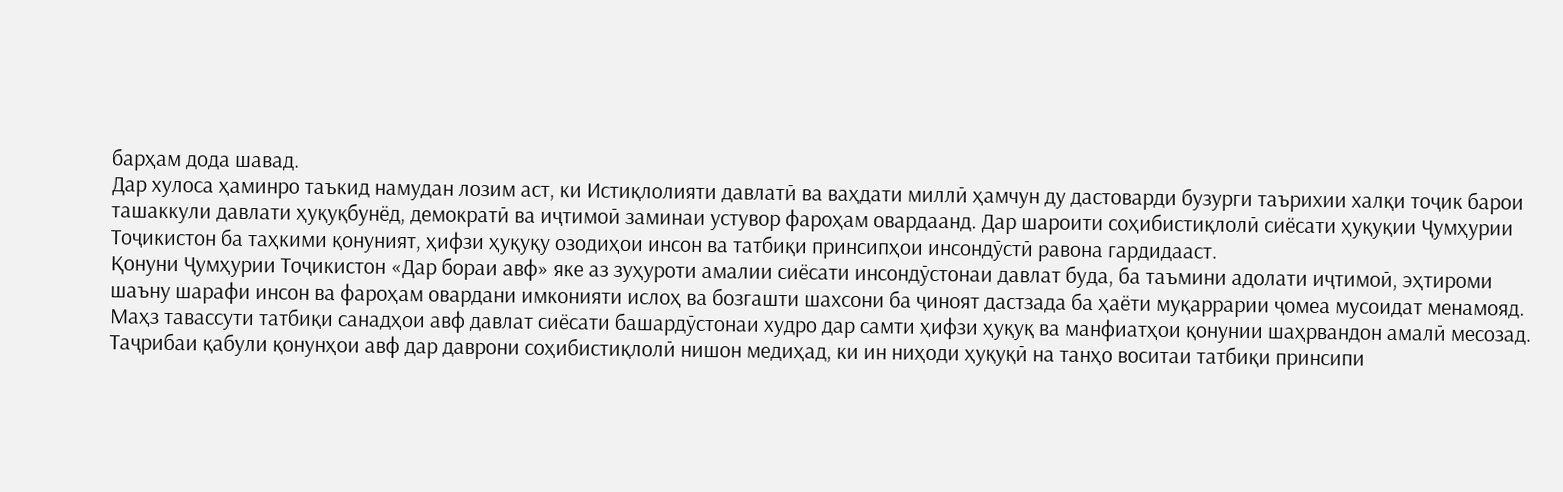барҳам дода шавад.
Дар хулоса ҳаминро таъкид намудан лозим аст, ки Истиқлолияти давлатӣ ва ваҳдати миллӣ ҳамчун ду дастоварди бузурги таърихии халқи тоҷик барои ташаккули давлати ҳуқуқбунёд, демократӣ ва иҷтимоӣ заминаи устувор фароҳам овардаанд. Дар шароити соҳибистиқлолӣ сиёсати ҳуқуқии Ҷумҳурии Тоҷикистон ба таҳкими қонуният, ҳифзи ҳуқуқу озодиҳои инсон ва татбиқи принсипҳои инсондӯстӣ равона гардидааст.
Қонуни Ҷумҳурии Тоҷикистон «Дар бораи авф» яке аз зуҳуроти амалии сиёсати инсондӯстонаи давлат буда, ба таъмини адолати иҷтимоӣ, эҳтироми шаъну шарафи инсон ва фароҳам овардани имконияти ислоҳ ва бозгашти шахсони ба ҷиноят дастзада ба ҳаёти муқаррарии ҷомеа мусоидат менамояд. Маҳз тавассути татбиқи санадҳои авф давлат сиёсати башардӯстонаи худро дар самти ҳифзи ҳуқуқ ва манфиатҳои қонунии шаҳрвандон амалӣ месозад. Таҷрибаи қабули қонунҳои авф дар даврони соҳибистиқлолӣ нишон медиҳад, ки ин ниҳоди ҳуқуқӣ на танҳо воситаи татбиқи принсипи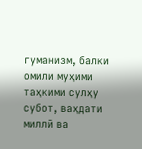гуманизм, балки омили муҳими таҳкими сулҳу субот, ваҳдати миллӣ ва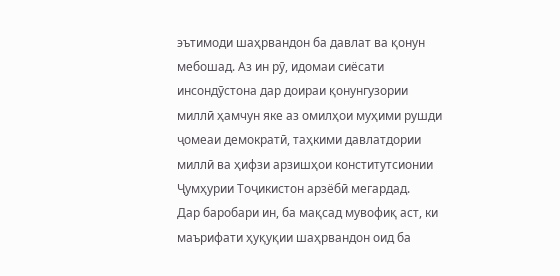эътимоди шаҳрвандон ба давлат ва қонун мебошад. Аз ин рӯ, идомаи сиёсати инсондӯстона дар доираи қонунгузории миллӣ ҳамчун яке аз омилҳои муҳими рушди ҷомеаи демократӣ, таҳкими давлатдории миллӣ ва ҳифзи арзишҳои конститутсионии Ҷумҳурии Тоҷикистон арзёбӣ мегардад.
Дар баробари ин, ба мақсад мувофиқ аст, ки маърифати ҳуқуқии шаҳрвандон оид ба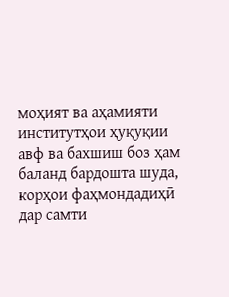моҳият ва аҳамияти институтҳои ҳуқуқии авф ва бахшиш боз ҳам баланд бардошта шуда, корҳои фаҳмондадиҳӣ дар самти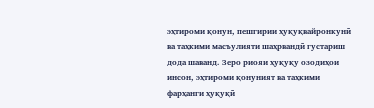эҳтироми қонун, пешгирии ҳуқуқвайронкунӣ ва таҳкими масъулияти шаҳрвандӣ густариш дода шаванд. Зеро риояи ҳуқуқу озодиҳои инсон, эҳтироми қонуният ва таҳкими фарҳанги ҳуқуқӣ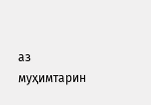аз муҳимтарин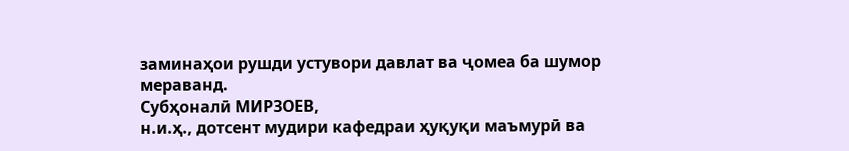заминаҳои рушди устувори давлат ва ҷомеа ба шумор мераванд.
Субҳоналӣ МИРЗОЕВ,
н.и.ҳ., дотсент мудири кафедраи ҳуқуқи маъмурӣ ва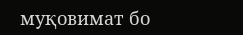муқовимат бо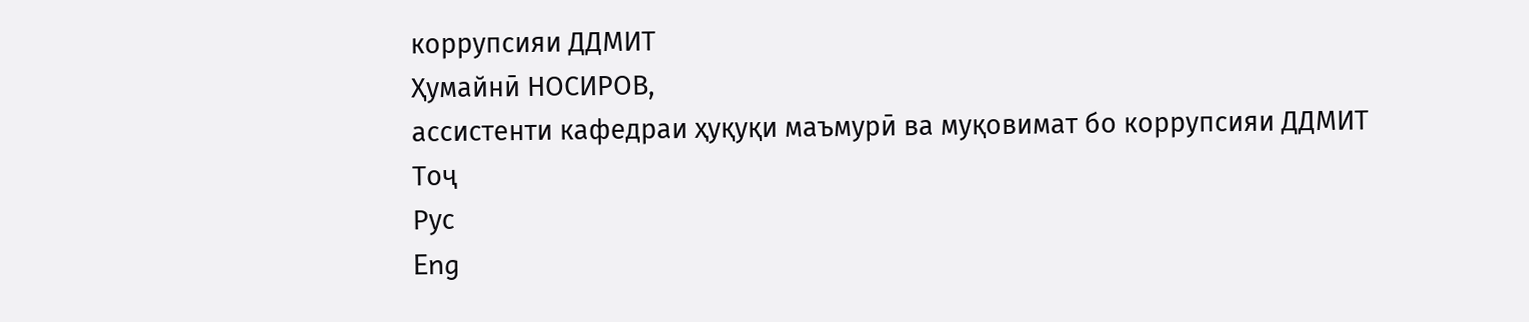коррупсияи ДДМИТ
Ҳумайнӣ НОСИРОВ,
ассистенти кафедраи ҳуқуқи маъмурӣ ва муқовимат бо коррупсияи ДДМИТ
Тоҷ
Рус
Eng